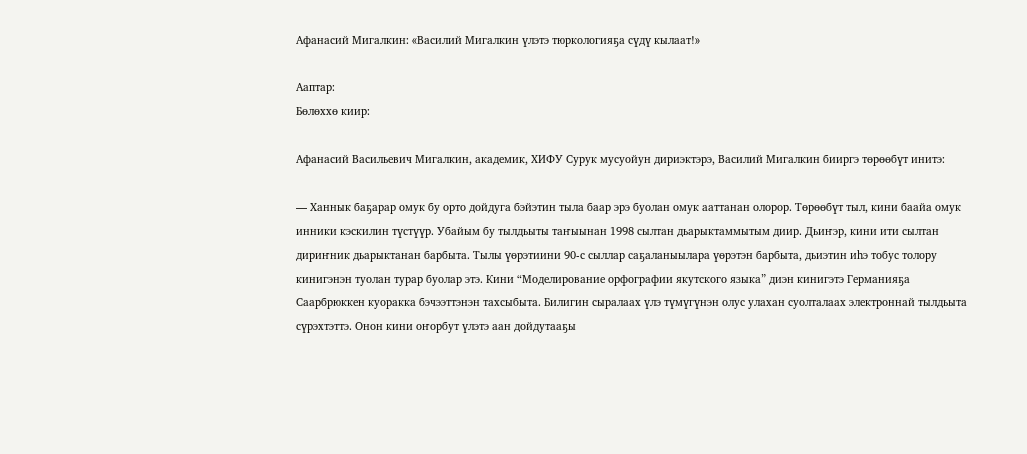Афанасий Мигалкин: «Василий Мигалкин үлэтэ тюркологияҕа сүдү кылаат!»

Ааптар:
Бөлөххө киир:

Афанасий Васильевич Мигалкин, академик, ХИФУ Сурук мусуойун дириэктэрэ, Василий Мигалкин бииргэ төрөөбүт инитэ:

— Ханнык баҕарар омук бу орто дойдуга бэйэтин тыла баар эрэ буолан омук ааттанан олорор. Төрөөбүт тыл, кини баайа омук инники кэскилин түстүүр. Убайым бу тылдьыты таҥыынан 1998 сылтан дьарыктаммытым диир. Дьиҥэр, кини ити сылтан дириҥник дьарыктанан барбыта. Тылы үөрэтиини 90-с сыллар саҕаланыылара үөрэтэн барбыта, дьиэтин иһэ тобус толору кинигэнэн туолан турар буолар этэ. Кини “Моделирование орфографии якутского языка” диэн кинигэтэ Германияҕа Саарбрюккен куоракка бэчээттэнэн тахсыбыта. Билигин сыралаах үлэ түмүгүнэн олус улахан суолталаах электроннай тылдьыта сүрэхтэттэ. Онон кини оҥорбут үлэтэ аан дойдутааҕы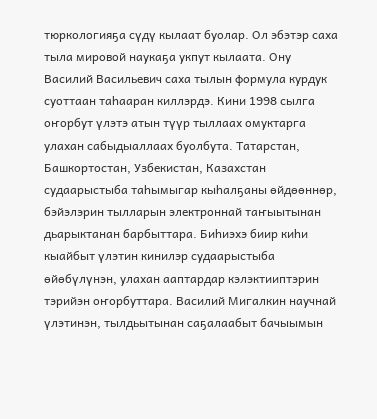тюркологияҕа сүдү кылаат буолар. Ол эбэтэр саха тыла мировой наукаҕа укпут кылаата. Ону Василий Васильевич саха тылын формула курдук суоттаан таһааран киллэрдэ. Кини 1998 сылга оҥорбут үлэтэ атын түүр тыллаах омуктарга улахан сабыдыаллаах буолбута. Татарстан, Башкортостан, Узбекистан, Казахстан судаарыстыба таһымыгар кыһалҕаны өйдөөннөр, бэйэлэрин тылларын электроннай таҥыытынан дьарыктанан барбыттара. Биһиэхэ биир киһи кыайбыт үлэтин кинилэр судаарыстыба өйөбүлүнэн, улахан ааптардар кэлэктииптэрин тэрийэн оҥорбуттара. Василий Мигалкин научнай үлэтинэн, тылдьытынан саҕалаабыт бачыымын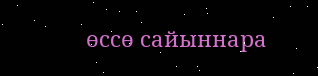өссө сайыннара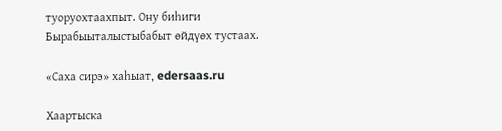туоруохтаахпыт. Ону биһиги Бырабыыталыстыбабыт өйдүөх тустаах.

«Саха сирэ» хаһыат, edersaas.ru

Хаартыска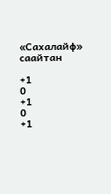«Сахалайф» саайтан

+1
0
+1
0
+1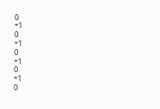0
+1
0
+1
0
+1
0
+1
0